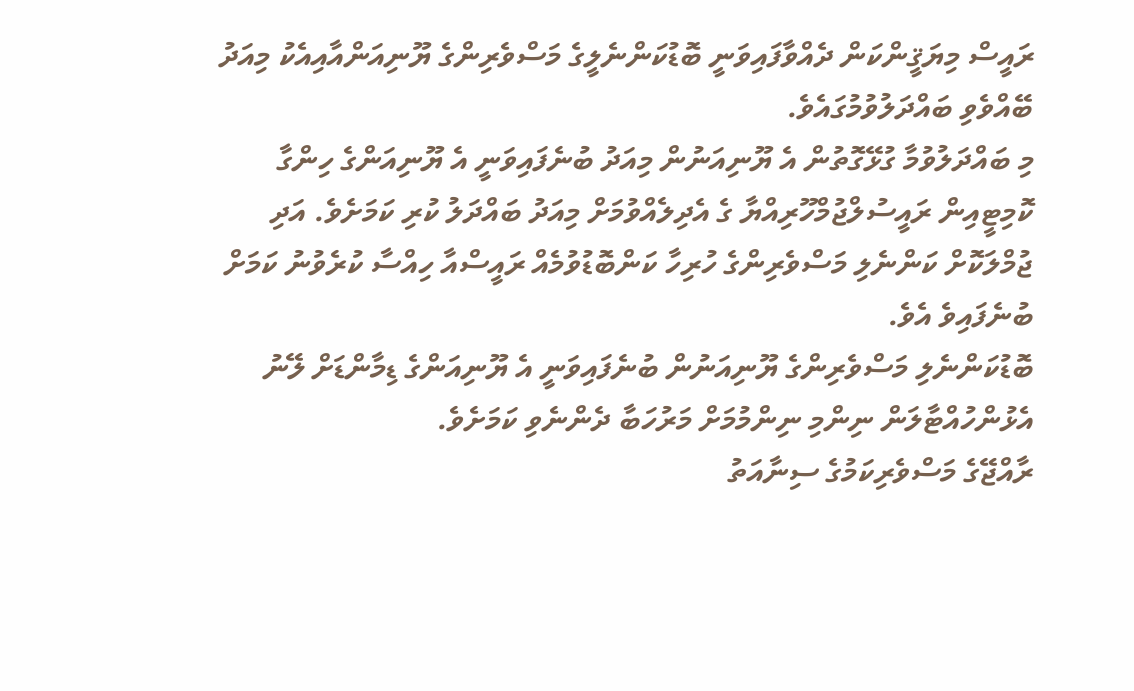ރައީސް މިޔަޤީންކަން ދެއްވާފައިވަނީ ބޮޑުކަންނެލީގެ މަސްވެރިންގެ ޔޫނިއަންއާއިއެކު މިއަދު ބޭއްވެވި ބައްދަލުވުމުގައެވެ.
މި ބައްދަލުވުމާ ގުޅޭގޮތުން އެ ޔޫނިއަނުން މިއަދު ބުނެފައިވަނީ އެ ޔޫނިއަންގެ ހިންގާ ކޮމިޓީއިން ރައީސުލްޖުމްހޫރިއްޔާ ގެ އެދިލެއްވުމަށް މިއަދު ބައްދަލު ކުރި ކަމަށެވެ. އަދި ޖުމްލަކޮށް ކަންނެލި މަސްވެރިންގެ ހުރިހާ ކަންބޮޑުވުމެއް ރައީސްއާ ހިއްސާ ކުރެވުނު ކަމަށް ބުނެފައިވެ އެވެ.
ބޮޑުކަންނެލި މަސްވެރިންގެ ޔޫނިއަނުން ބުނެފައިވަނީ އެ ޔޫނިއަންގެ ޑިމާންޑަށް ލޭނު އެޅުންހުއްޓާލަން ނިންމި ނިންމުމަށް މަރުހަބާ ދެންނެވި ކަމަށެވެ.
ރާއްޖޭގެ މަސްވެރިކަމުގެ ސިނާއަތު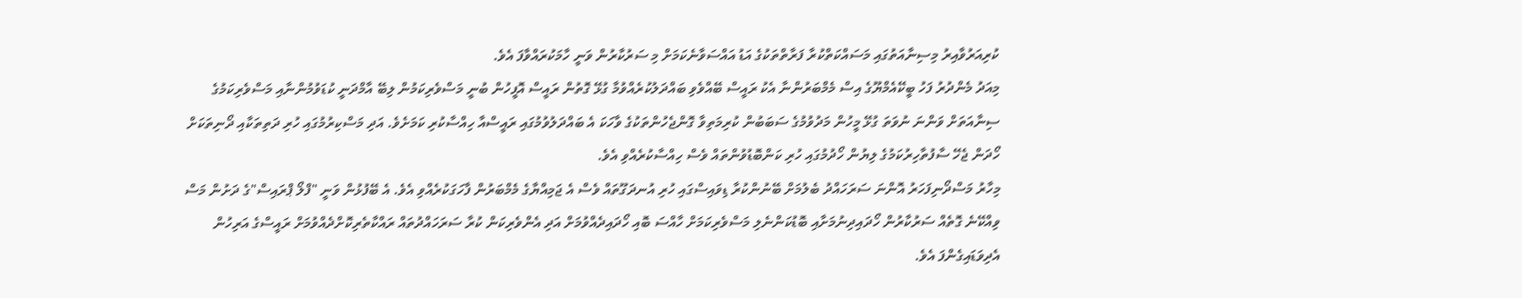ކުރިއަރުވާއިރު މިސިނާއަތުގައި މަސައްކަތްކުރާ ފަރާތްތަކުގެ އަޑު އައްސަވާނެކަމަށް މި ސަރުކާރުން ވަނީ ހާމަކުރައްވާފަ އެވެ.
މިއަދު މެންދުރު ފަހު ބީކޭއެމްޔޫގެ އިސް މެމްބަރުންނާ އެކު ރައީސް ބޭއްވެވި ބައްދަލުކުރެއްވުމާ ގުޅޭ ގޮތުން ރައީސް އޮފީހުން ބުނީ މަސްވެރިކަމުން ލިބޭ އާމްދަނީ ކުޑަވުމުންނާއި މަސްވެރިކަމުގެ ސިނާއަތަށް ވަންނަ ނުވަތަ ގުޅޭ މީހުން މަދުވުމުގެ ސަބަބުން ކުރިމަތިވާ ގޮންޖެހުންތަކުގެ ވާހަކަ އެ ބައްދަލުވުމުގައި ރައީސްއާ ހިއްސާކުރި ކަމަށެވެ. އަދި މަސްކިރުމުގައި ހުރި ދަތިތަކާއި ދޯނިތަކަށް ހޯދަން ޖެހޭ ސާފުތާހިރުކަމުގެ ލިޔުން ހޯދުމުގައި ހުރި ކަންބޮޑުވުންތައް ވެސް ހިއްސާކުރެއްވި އެވެ.
މިހާރު މަސްދޯނިފަހަރު އޮންނަ ސަރަހައްދު ބެލުމަށް ބޭނުންކުރާ ޑިވައިސްގައި ހުރި އުނދަގޫތައް ވެސް އެ ޖަމިއްޔާގެ މެމްބަރުން ފާހަގަކުރެއްވި އެވެ. އެ ބޭފުޅުން ވަނީ "ފްލޯ ޕްރައިސް"ގެ ދަށުން މަސް ވިއްކޭނެ ގޮތެއް ސަރުކާރުން ހޯދައިދިނުމަށާއި ބޮޑުކަންނެލި މަސްވެރިކަމަށް ހާއްސަ ބޮއި ހޯދައިދެއްވުމަށް އަދި އެންވެރިކަން ކުރާ ސަރަހައްދުތައް ރައްކާތެރިކޮށްދެއްވުމަށް ރައީސްގެ އަރިހުން އެދިވަޑައިގެންފަ އެވެ.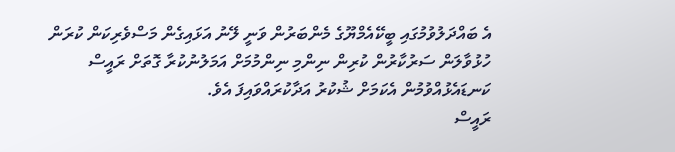އެ ބައްދަލުވުމުގައި ބީކޭއެމްޔޫގެ މެންބަރުން ވަނީ ލޭނު އަޅައިގެން މަސްވެރިކަން ކުރަން ހުޅުވާލަން ސަރުކާރުން ކުރިން ނިންމި ނިންމުމަށް އަމަލުނުކުރާ ގޮތަށް ރައީސް ކަނޑައެޅުއްވުމުން އެކަމަށް ޝުކުރު އަދާކުރައްވައިފަ އެވެ.
ރައީސް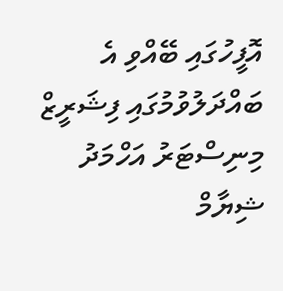އޮފީހުގައި ބޭއްވި އެ ބައްދަލުވުމުގައި ފިޝަރީޒް މިނިސްޓަރު އަހްމަދު ޝިޔާމް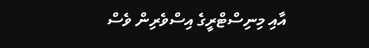އާއި މިނިސްޓްރީގެ އިސްވެރިން ވެސް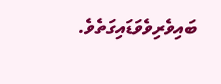ބައިވެރިވެވަޑައިގަތެވެ.